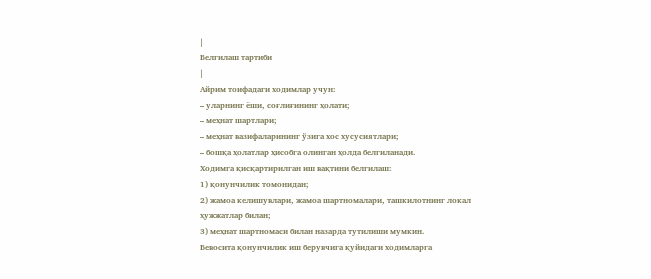|
Белгилаш тартиби
|
Айрим тоифадаги ходимлар учун:
– уларнинг ёши, соғлиғининг ҳолати;
– меҳнат шартлари;
– меҳнат вазифаларининг ўзига хос хусусиятлари;
– бошқа ҳолатлар ҳисобга олинган ҳолда белгиланади.
Ходимга қисқартирилган иш вақтини белгилаш:
1) қонунчилик томонидан;
2) жамоа келишувлари, жамоа шартномалари, ташкилотнинг локал ҳужжатлар билан;
3) меҳнат шартномаси билан назарда тутилиши мумкин.
Бевосита қонунчилик иш берувчига қуйидаги ходимларга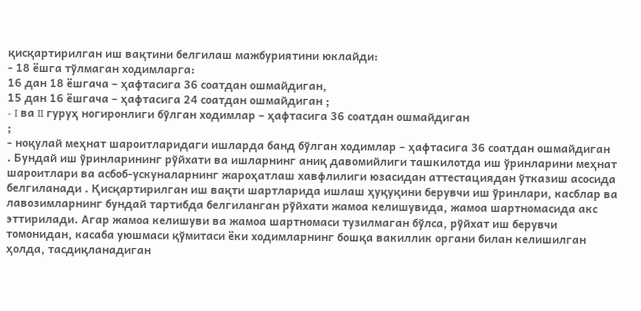қисқартирилган иш вақтини белгилаш мажбуриятини юклайди:
- 18 ёшга тўлмаган ходимларга:
16 дан 18 ёшгача – ҳафтасига 36 соатдан ошмайдиган,
15 дан 16 ёшгача – ҳафтасига 24 соатдан ошмайдиган ;
- I ва II гуруҳ ногиронлиги бўлган ходимлар – ҳафтасига 36 соатдан ошмайдиган
;
- ноқулай меҳнат шароитларидаги ишларда банд бўлган ходимлар – ҳафтасига 36 соатдан ошмайдиган
. Бундай иш ўринларининг рўйхати ва ишларнинг аниқ давомийлиги ташкилотда иш ўринларини меҳнат шароитлари ва асбоб-ускуналарнинг жароҳатлаш хавфлилиги юзасидан аттестациядан ўтказиш асосида белгиланади . Қисқартирилган иш вақти шартларида ишлаш ҳуқуқини берувчи иш ўринлари, касблар ва лавозимларнинг бундай тартибда белгиланган рўйхати жамоа келишувида, жамоа шартномасида акс эттирилади. Агар жамоа келишуви ва жамоа шартномаси тузилмаган бўлса, рўйхат иш берувчи томонидан, касаба уюшмаси қўмитаси ёки ходимларнинг бошқа вакиллик органи билан келишилган ҳолда, тасдиқланадиган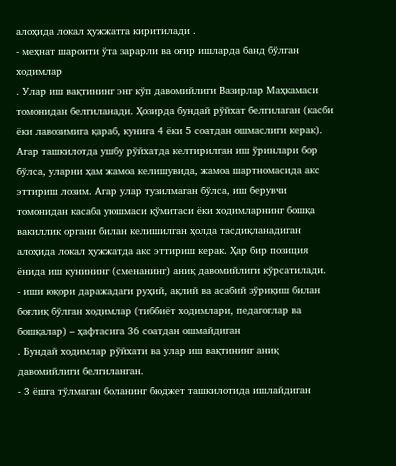алоҳида локал ҳужжатга киритилади .
- меҳнат шароити ўта зарарли ва оғир ишларда банд бўлган ходимлар
. Улар иш вақтининг энг кўп давомийлиги Вазирлар Маҳкамаси томонидан белгиланади. Ҳозирда бундай рўйхат белгилаган (касби ёки лавозимига қараб, кунига 4 ёки 5 соатдан ошмаслиги керак). Агар ташкилотда ушбу рўйхатда келтирилган иш ўринлари бор бўлса, уларни ҳам жамоа келишувида, жамоа шартномасида акс эттириш лозим. Агар улар тузилмаган бўлса, иш берувчи томонидан касаба уюшмаси қўмитаси ёки ходимларнинг бошқа вакиллик органи билан келишилган ҳолда тасдиқланадиган алоҳида локал ҳужжатда акс эттириш керак. Ҳар бир позиция ёнида иш кунининг (сменанинг) аниқ давомийлиги кўрсатилади.
- иши юқори даражадаги руҳий, ақлий ва асабий зўриқиш билан боғлиқ бўлган ходимлар (тиббиёт ходимлари, педагоглар ва бошқалар) – ҳафтасига 36 соатдан ошмайдиган
. Бундай ходимлар рўйхати ва улар иш вақтининг аниқ давомийлиги белгиланган.
- 3 ёшга тўлмаган боланинг бюджет ташкилотида ишлайдиган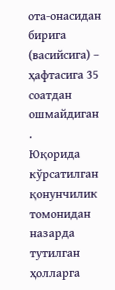ота-онасидан бирига (васийсига) – ҳафтасига 35 соатдан ошмайдиган
.
Юқорида кўрсатилган қонунчилик томонидан назарда тутилган ҳолларга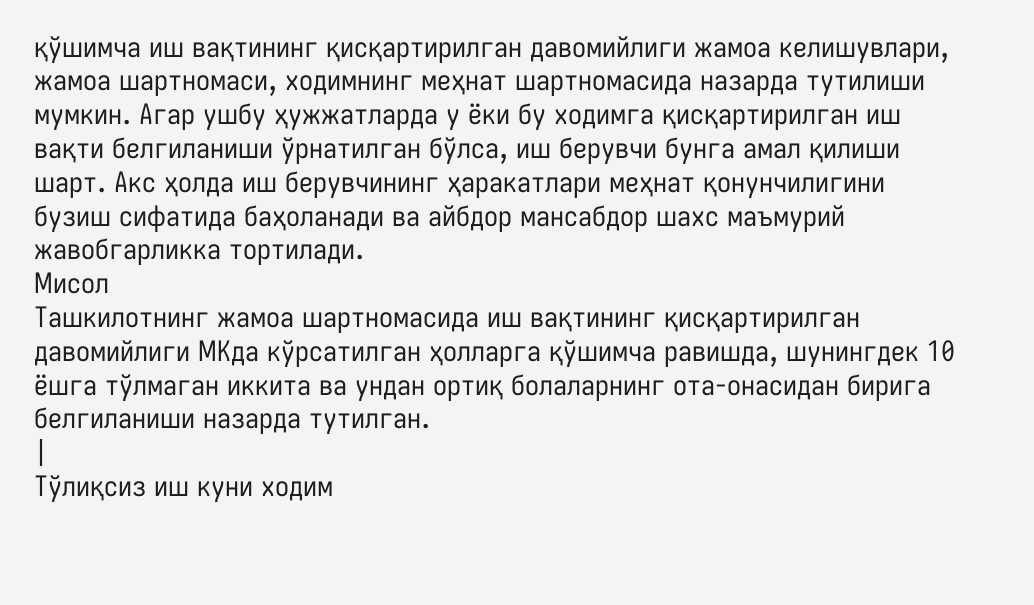қўшимча иш вақтининг қисқартирилган давомийлиги жамоа келишувлари, жамоа шартномаси, ходимнинг меҳнат шартномасида назарда тутилиши мумкин. Агар ушбу ҳужжатларда у ёки бу ходимга қисқартирилган иш вақти белгиланиши ўрнатилган бўлса, иш берувчи бунга амал қилиши шарт. Акс ҳолда иш берувчининг ҳаракатлари меҳнат қонунчилигини бузиш сифатида баҳоланади ва айбдор мансабдор шахс маъмурий жавобгарликка тортилади.
Мисол
Ташкилотнинг жамоа шартномасида иш вақтининг қисқартирилган давомийлиги МКда кўрсатилган ҳолларга қўшимча равишда, шунингдек 10 ёшга тўлмаган иккита ва ундан ортиқ болаларнинг ота-онасидан бирига белгиланиши назарда тутилган.
|
Тўлиқсиз иш куни ходим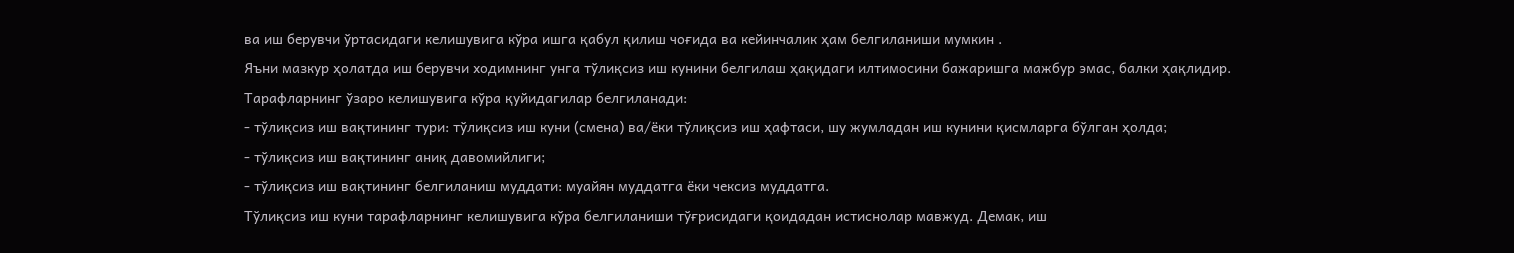ва иш берувчи ўртасидаги келишувига кўра ишга қабул қилиш чоғида ва кейинчалик ҳам белгиланиши мумкин .
Яъни мазкур ҳолатда иш берувчи ходимнинг унга тўлиқсиз иш кунини белгилаш ҳақидаги илтимосини бажаришга мажбур эмас, балки ҳақлидир.
Тарафларнинг ўзаро келишувига кўра қуйидагилар белгиланади:
- тўлиқсиз иш вақтининг тури: тўлиқсиз иш куни (смена) ва/ёки тўлиқсиз иш ҳафтаси, шу жумладан иш кунини қисмларга бўлган ҳолда;
- тўлиқсиз иш вақтининг аниқ давомийлиги;
- тўлиқсиз иш вақтининг белгиланиш муддати: муайян муддатга ёки чексиз муддатга.
Тўлиқсиз иш куни тарафларнинг келишувига кўра белгиланиши тўғрисидаги қоидадан истиснолар мавжуд. Демак, иш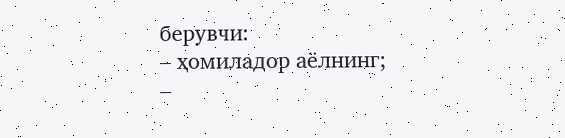берувчи:
– ҳомиладор аёлнинг;
–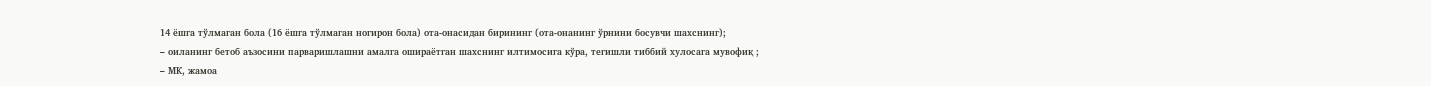14 ёшга тўлмаган бола (16 ёшга тўлмаган ногирон бола) ота-онасидан бирининг (ота-онанинг ўрнини босувчи шахснинг);
– оиланинг бетоб аъзосини парваришлашни амалга ошираётган шахснинг илтимосига кўра, тегишли тиббий хулосага мувофиқ ;
– МК, жамоа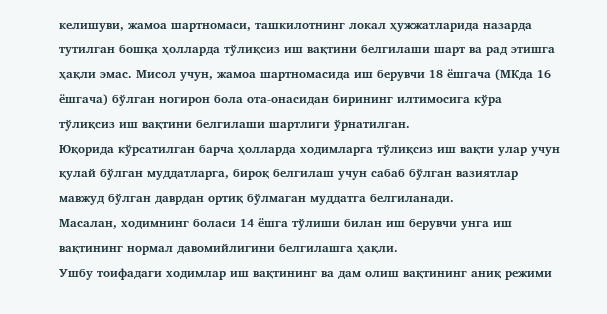келишуви, жамоа шартномаси, ташкилотнинг локал ҳужжатларида назарда тутилган бошқа ҳолларда тўлиқсиз иш вақтини белгилаши шарт ва рад этишга ҳақли эмас. Мисол учун, жамоа шартномасида иш берувчи 18 ёшгача (МКда 16 ёшгача) бўлган ногирон бола ота-онасидан бирининг илтимосига кўра тўлиқсиз иш вақтини белгилаши шартлиги ўрнатилган.
Юқорида кўрсатилган барча ҳолларда ходимларга тўлиқсиз иш вақти улар учун қулай бўлган муддатларга, бироқ белгилаш учун сабаб бўлган вазиятлар мавжуд бўлган даврдан ортиқ бўлмаган муддатга белгиланади.
Масалан, ходимнинг боласи 14 ёшга тўлиши билан иш берувчи унга иш вақтининг нормал давомийлигини белгилашга ҳақли.
Ушбу тоифадаги ходимлар иш вақтининг ва дам олиш вақтининг аниқ режими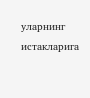уларнинг истакларига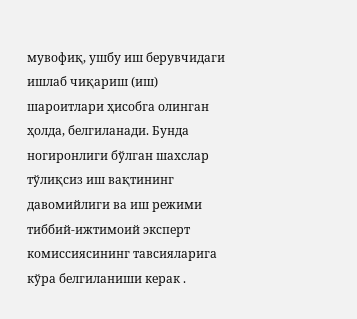мувофиқ, ушбу иш берувчидаги ишлаб чиқариш (иш) шароитлари ҳисобга олинган ҳолда, белгиланади. Бунда ногиронлиги бўлган шахслар тўлиқсиз иш вақтининг давомийлиги ва иш режими тиббий-ижтимоий эксперт комиссиясининг тавсияларига кўра белгиланиши керак .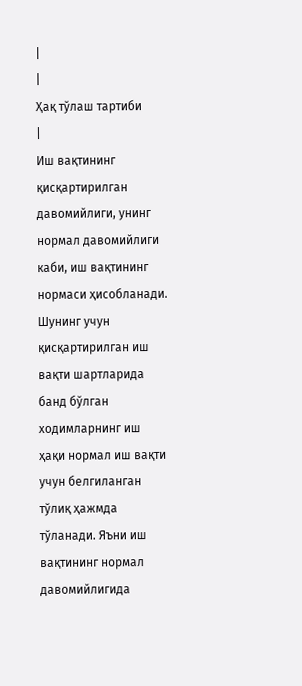|
|
Ҳақ тўлаш тартиби
|
Иш вақтининг қисқартирилган давомийлиги, унинг нормал давомийлиги каби, иш вақтининг нормаси ҳисобланади. Шунинг учун қисқартирилган иш вақти шартларида банд бўлган ходимларнинг иш ҳақи нормал иш вақти учун белгиланган тўлиқ ҳажмда тўланади. Яъни иш вақтининг нормал давомийлигида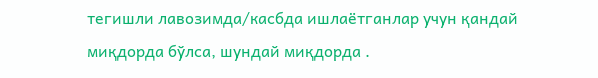тегишли лавозимда/касбда ишлаётганлар учун қандай миқдорда бўлса, шундай миқдорда .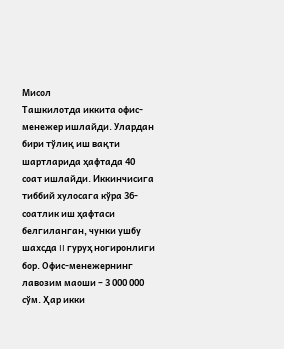Мисол
Ташкилотда иккита офис-менежер ишлайди. Улардан бири тўлиқ иш вақти шартларида ҳафтада 40 соат ишлайди. Иккинчисига тиббий хулосага кўра 36-соатлик иш ҳафтаси белгиланган, чунки ушбу шахсда II гуруҳ ногиронлиги бор. Офис-менежернинг лавозим маоши – 3 000 000 сўм. Ҳар икки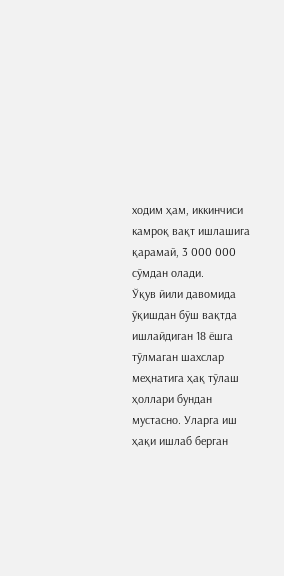ходим ҳам, иккинчиси камроқ вақт ишлашига қарамай, 3 000 000 сўмдан олади.
Ўқув йили давомида ўқишдан бўш вақтда ишлайдиган 18 ёшга тўлмаган шахслар меҳнатига ҳақ тўлаш ҳоллари бундан мустасно. Уларга иш ҳақи ишлаб берган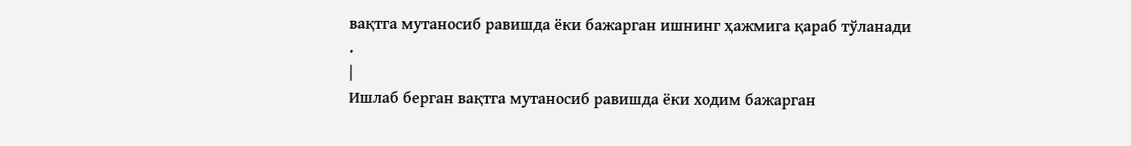вақтга мутаносиб равишда ёки бажарган ишнинг ҳажмига қараб тўланади .
|
Ишлаб берган вақтга мутаносиб равишда ёки ходим бажарган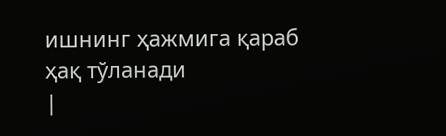ишнинг ҳажмига қараб ҳақ тўланади
|